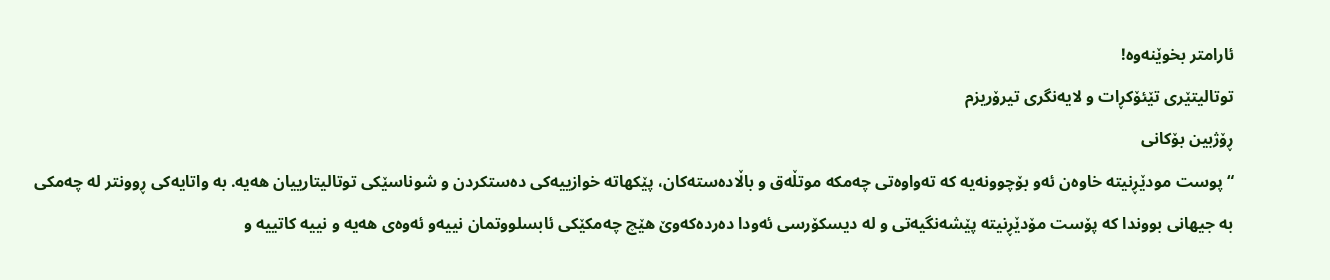ئارامتر بخوێنەوە!
توتالیتێری تێئۆکڕات و لایەنگری تیرۆریزم
ڕۆژبین بۆکانی
“پوست مودێڕنیتە خاوەن ئەو بۆچوونەیە کە تەواوەتی چەمکە موتڵەق و باڵادەستەکان، پێکهاتە خوازییەکی دەستکردن و شوناسێکی توتالیتارییان هەیە. بە واتایەکی ڕوونتر لە چەمکی بە جیهانی بووندا کە پۆست مۆدێڕنیتە پێشەنگیەتی و لە دیسکۆرسی ئەودا دەردەکەوێ هێچ چەمکێکی ئابسلووتمان نییەو ئەوەی هەیە و نییە کاتییە و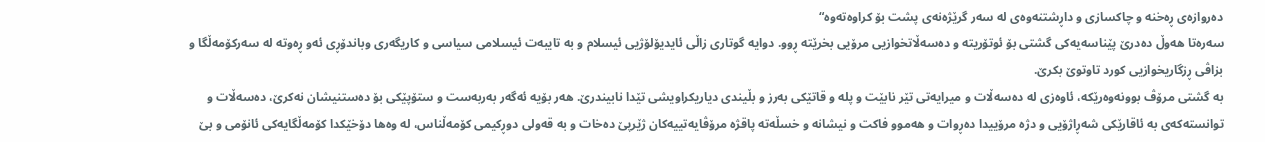دەروازەی ڕەخنە و چاکسازی و داڕشتنەوەی لە سەر گرێژەنەی پشت بۆ کراوەتەوە“
سەرەتا هەوڵ دەدرێ پێناسەیەکی گشتی بۆ ئوتۆریتە و دەسەڵاتخوازیی مرۆیی بخرێتە ڕوو. دوایە گوتاری زاڵی ئایدیۆلۆژیی ئیسلام و بە تایبەت ئیسلامی سیاسی و کاریگەری وباندۆڕی ئەو ڕەوتە لە سەرکۆمەڵگا و بزاڤی ڕزگاریخوازیی کورد تاوتوێ بکرێ.
بە گشتی مرۆڤ بوونەوەرێکە، ئاوەزی لە دەسەڵات و میرایەتی تێر نابێت و پلە و قاتێکی بەرز و بڵیندی دیاریکراویشی تێدا نابیندرێ. هەر بۆیە ئەگەر بەربەست و ستۆپێکی بۆ دەستنیشان نەکرێ، دەسەڵات و توانستەکەی بە ئاقارێکی شەڕاژۆیی و دژە مرۆییدا دەڕوات و هەموو فاکت و نیشانە و خسڵەتە پاقژە مرۆڤایەتییەکان ژێرپێ دەخات و بە قەولی دوڕکیمی کۆمەڵناس، لە وەها دۆخێکدا کۆمەڵگایەکی ئانۆمی و بێ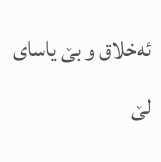ئەخلاق و بێ یاسای لێ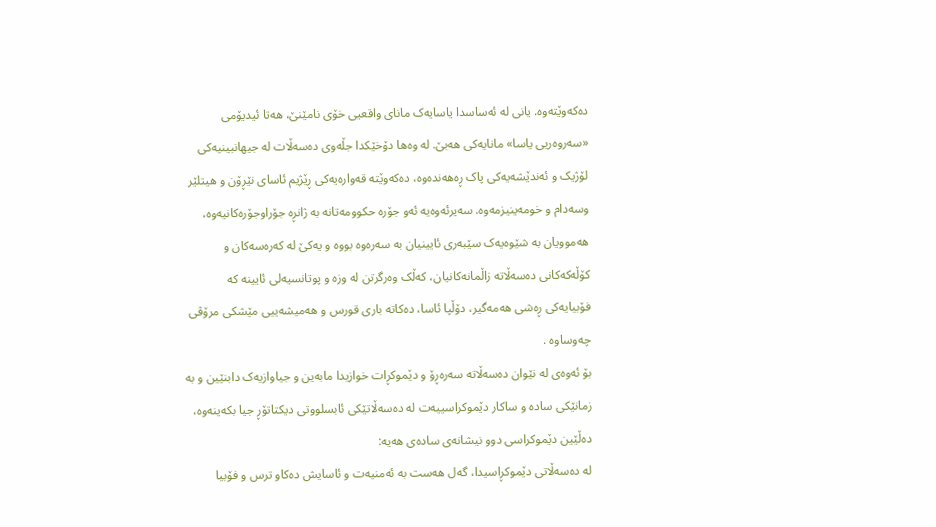دەکەوێتەوە. یانی لە ئەساسدا یاسایەک مانای واقعیی خۆی نامێنێ، هەتا ئیدیۆمی «سەروەریی یاسا» مانایەکی هەبێ. لە وەها دۆخێکدا جڵەوی دەسەڵات لە جیهانبینیەکی لۆژیک و ئەندێشەیەکی پاک ڕەهەندەوە، دەکەوێتە قەوارەیەکی ڕێژیم ئاسای نێڕۆن و هیتلێر وسەدام و خومەینیزمەوە. سەیرئەوەیە ئەو جۆرە حکوومەتانە بە ژانڕە جۆراوجۆرەکانیەوە، هەموویان بە شێوەیەک سێبەری ئایینیان بە سەرەوە بووە و یەکێ لە کەرەسەکان و کۆڵەکەکانی دەسەڵاتە زاڵمانەکانیان، کەڵک وەرگرتن لە وزە و پوتانسیەلی ئایینە کە فۆبیایەکی ڕەشی هەمەگیر، دۆڵپا ئاسا، دەکاتە باری قورس و هەمیشەییی مێشکی مرۆڤی چەوساوە .
بۆ ئەوەی لە نێوان دەسەڵاتە سەرەڕۆ و دێموکڕات خوازیدا مابەین و جیاوازیەک دابنێین و بە زمانێکی سادە و ساکار دێموکراسییەت لە دەسەڵاتێکی ئابسلووتی دیکتاتۆڕ جیا بکەینەوە، دەڵێین دێموکراسی دوو نیشانەی سادەی هەیە:
لە دەسەڵاتی دێموکڕاسیدا، گەل هەست بە ئەمنیەت و ئاسایش دەکاو ترس و فۆبیا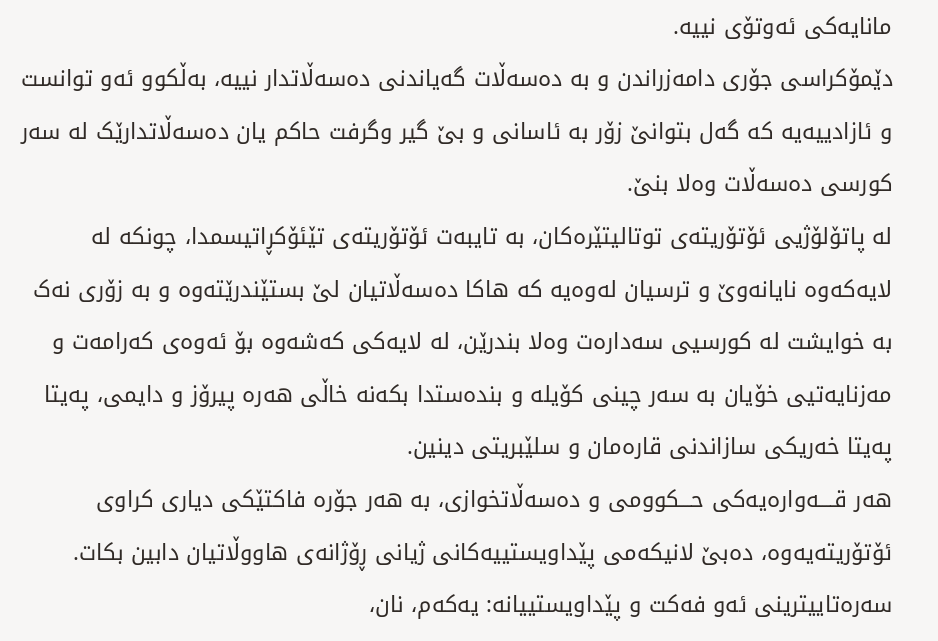مانایەکی ئەوتۆی نییە.
دێمۆکراسی جۆری دامەزراندن و بە دەسەڵات گەیاندنی دەسەڵاتدار نییە، بەڵکوو ئەو توانست و ئازادییەیە کە گەل بتوانێ زۆر بە ئاسانی و بێ گیر وگرفت حاکم یان دەسەڵاتدارێک لە سەر کورسی دەسەڵات وەلا بنێ.
لە پاتۆلۆژیی ئۆتۆریتەی توتالیتێرەکان، بە تایبەت ئۆتۆریتەی تێئۆکڕاتیسمدا، چونکە لە لایەکەوە نایانەوێ و ترسیان لەوەیە کە هاکا دەسەڵاتیان لێ بستێندرێتەوە و بە زۆری نەک بە خوایشت لە کورسیی سەدارەت وەلا بندرێن، لە لایەکی کەشەوە بۆ ئەوەی کەرامەت و مەزنایەتیی خۆیان بە سەر چینی کۆیلە و بندەستدا بکەنە خاڵی هەرە پیرۆز و دایمی، پەیتا پەیتا خەریکی سازاندنی قارەمان و سلێبریتی دینین.
هەر قــــەوارەیەکی حـــکوومی و دەسەڵاتخوازی، بە هەر جۆرە فاکتێکی دیاری کراوی ئۆتۆریتەیەوە، دەبێ لانیکەمی پێداویستییەکانی ژیانی ڕۆژانەی هاووڵاتیان دابین بکات. سەرەتاییترینی ئەو فەکت و پێداویستییانە: یەکەم، نان،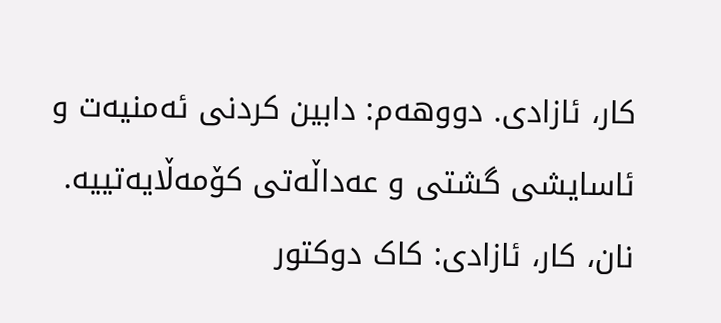کار، ئازادی. دووهەم: دابین کردنی ئەمنیەت و ئاسایشی گشتی و عەداڵەتی کۆمەڵایەتییە.
نان، کار، ئازادی: کاک دوکتور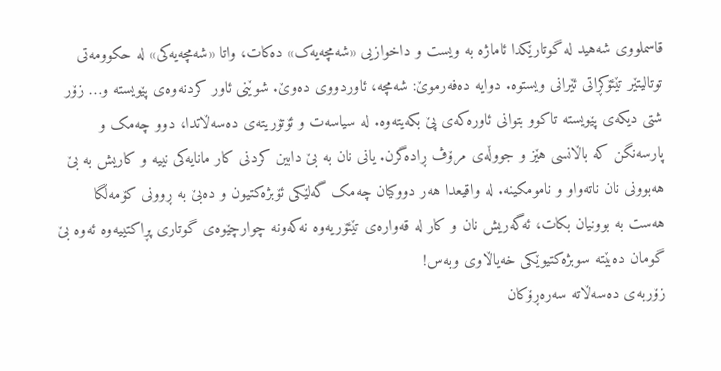قاسملووی شەهید لە گوتارێکدا ئاماژە بە ویست و داخوازیی «شەمچەیەک» دەکات، واتا «شەمچەیەکی» لە حکوومەتی توتالیتێر تێئۆکڕاتی ئێرانی ویستوە. دوایە دەفەرموێ: شەمچە، ئاوردووی دەوێ. شوێنی ئاور کردنەوەی پێویستە و… زۆر شتی دیکەی پێویستە تاکوو بتوانی ئاورەکەی پێ بکەیتەوە. لە سیاسەت و ئۆتۆریتەی دەسەڵاتدا، دوو چەمک و پارسەنگن کە باڵانسی هێز و جووڵەی مرۆڤ ڕادەگرن. یانی نان بە بێ دابین کردنی کار مانایەکی نییە و کاریش بە بێ هەبوونی نان ناتەواو و نامومکینە. لە واقیعدا هەر دووکیان چەمک گەلێکی ئۆبژەکتیون و دەبێ بە ڕوونی کۆمەڵگا هەست بە بوونیان بکات، ئەگەریش نان و کار لە قەوارەی تێئۆریەوە نەکەونە چوارچێوەی گوتاری پڕاکتییەوە ئەوە بێ گومان دەبێتە سوبژەکتیوێکی خەیاڵاوی وبەس!
زۆربەی دەسەڵاتە سەرەڕۆکان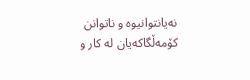نەیانتوانیوە و ناتوانن کۆمەڵگاکەیان لە کار و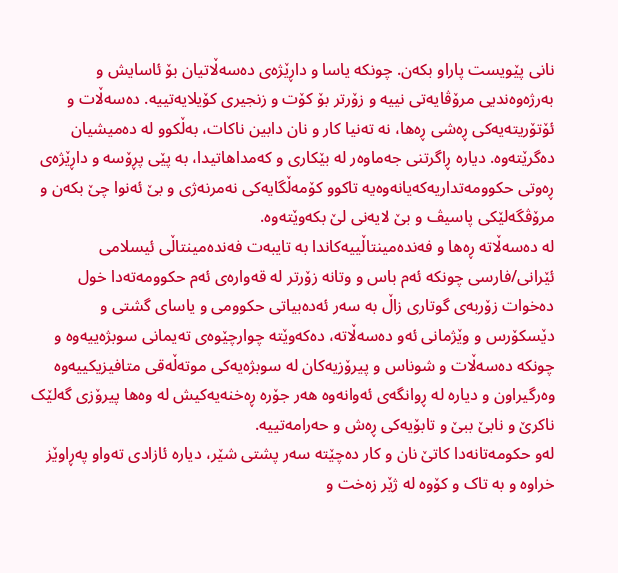نانی پێویست پاراو بکەن. چونکە یاسا و داڕێژەی دەسەڵاتیان بۆ ئاسایش و بەرژەوەندیی مرۆڤایەتی نییە و زۆرتر بۆ کۆت و زنجیری کۆیلایەتییە. دەسەڵات و ئۆتۆریتەیەکی ڕەشی ڕەها، نە تەنیا کار و نان دابین ناکات، بەڵکوو لە دەمیشیان دەگرێتەوە. دیارە ڕاگرتنی جەماوەر لە بێکاری و کەمداهاتیدا، بە پێی پڕۆسە و داڕێژەی ڕەوتی حکوومەتداریەکەیانەوەیە تاکوو کۆمەڵگایەکی نەمرنەژی و بێ ئەنوا چێ بکەن و مرۆڤگەلێکی پاسیڤ و بێ لایەنی لێ بکەوێتەوە.
لە دەسەڵاتە ڕەها و فەندەمینتاڵییەکاندا بە تایبەت فەندەمینتاڵی ئیسلامی ئێرانی/فارسی چونکە ئەم باس و وتانە زۆرتر لە قەوارەی ئەم حکوومەتەدا خول دەخوات زۆربەی گوتاری زاڵ بە سەر ئەدەبیاتی حکوومی و یاسای گشتی و دێسکۆرس و وێژمانی ئەو دەسەڵاتە، دەکەوێتە چوارچێوەی تەیمانی سوبژەییەوە و چونکە دەسەڵات و شوناس و پیرۆزیەکان لە سوبژەیەکی موتەڵەقی متافیزیکییەوە وەرگیراون و دیارە لە ڕوانگەی ئەوانەوە هەر جۆرە ڕەخنەیەکیش لە وەها پیرۆزی گەلێک ناکرێ و نابێ ببێ و تابۆیەکی ڕەش و حەرامەتییە.
لەو حکومەتانەدا کاتێ نان و کار دەچێتە سەر پشتی شێر، دیارە ئازادی تەواو پەڕاوێز خراوە و بە تاک و کۆوە لە ژێر زەخت و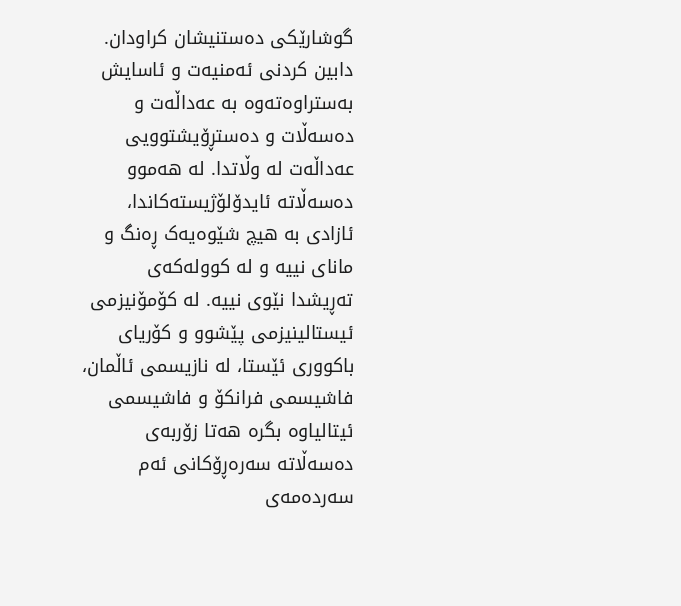گوشارێکی دەستنیشان کراودان.
دابین کردنی ئەمنیەت و ئاسایش بەستراوەتەوە بە عەداڵەت و دەسەڵات و دەستڕۆیشتوویی عەداڵەت لە وڵاتدا. لە هەموو دەسەڵاتە ئایدۆلۆژیستەکاندا، ئازادی بە هیچ شێوەیەک ڕەنگ و مانای نییە و لە کوولەکەی تەڕیشدا نێوی نییە. لە کۆمۆنیزمی ئیستالینیزمی پێشوو و کۆریای باکووری ئێستا، لە نازیسمی ئاڵمان، فاشیسمی فرانکۆ و فاشیسمی ئیتالیاوە بگرە هەتا زۆربەی دەسەڵاتە سەرەڕۆکانی ئەم سەردەمەی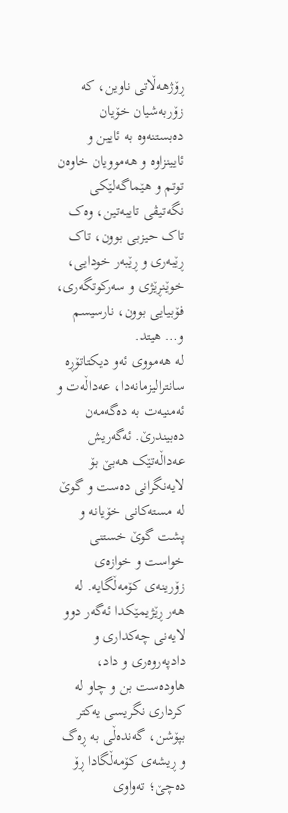ڕۆژهەڵاتی ناوین، کە زۆربەشیان خۆیان دەبستنەوە بە ئایین و ئایینزاوە و هەموویان خاوەن توتم و هێماگەلێکی نگەتیڤی تایبەتین، وەک تاک حیزبی بوون، تاک ڕێبەری و ڕێبەر خودایی، خوێنڕێژی و سەرکوتگەری، فۆبیایی بوون، نارسیسم و… هیتد.
لە هەمووی ئەو دیکتاتۆڕە سانترالیزمانەدا، عەداڵەت و ئەمنیەت بە دەگەمەن دەبیندرێ. ئەگەریش عەداڵەتێک هەبێ بۆ لایەنگرانی دەست و گوێ لە مستەکانی خۆیانە و پشت گوێ خستنی خواست و خوازەی زۆرینەی کۆمەڵگایە. لە هەر ڕێژیمێکدا ئەگەر دوو لایەنی چەکداری و دادپەروەری و داد، هاودەست بن و چاو لە کرداری نگریسی یەکتر بپۆشن، گەندەڵی بە ڕەگ و ڕیشەی کۆمەڵگادا ڕۆ دەچێ؛ تەواوی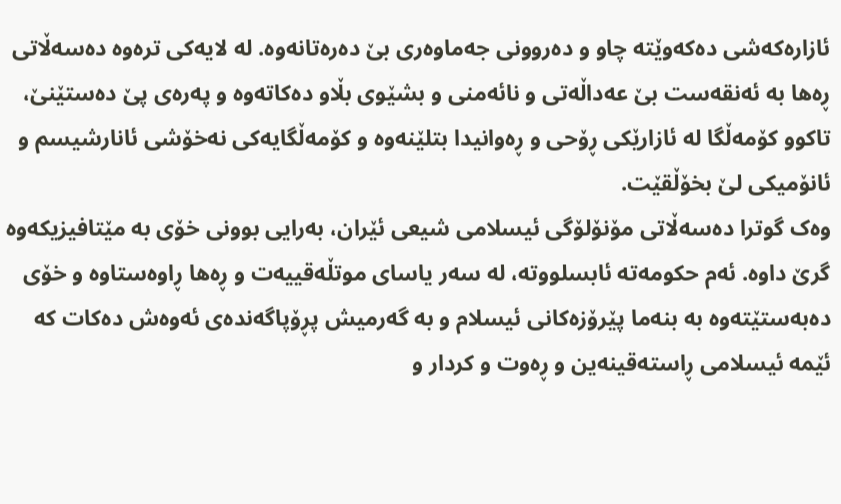ئازارەکەشی دەکەوێتە چاو و دەروونی جەماوەری بێ دەرەتانەوە. لە لایەکی ترەوە دەسەڵاتی ڕەها بە ئەنقەست بێ عەداڵەتی و نائەمنی و بشێوی بڵاو دەکاتەوە و پەرەی پێ دەستێنێ، تاکوو کۆمەڵگا لە ئازارێکی ڕۆحی و ڕەوانیدا بتلێنەوە و کۆمەڵگایەکی نەخۆشی ئانارشیسم و ئانۆمیکی لێ بخۆڵقێت.
وەک گوترا دەسەڵاتی مۆنۆلۆگی ئیسلامی شیعی ئێران، بەرایی بوونی خۆی بە مێتافیزیکەوە گرێ داوە. ئەم حکومەتە ئابسلووتە، لە سەر یاسای موتڵەقییەت و ڕەها ڕاوەستاوە و خۆی دەبەستێتەوە بە بنەما پێرۆزەکانی ئیسلام و بە گەرمیش پڕۆپاگەندەی ئەوەش دەکات کە ئێمە ئیسلامی ڕاستەقینەین و ڕەوت و کردار و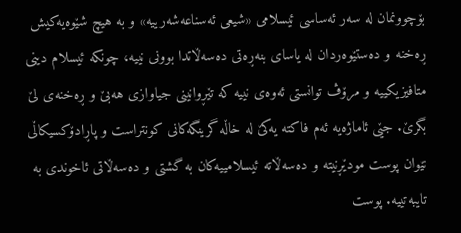بۆچوونمان لە سەر ئەساسی ئیسلامی «شیعی ئەسناعەشەرییە» و بە هیچ شێوەیەکیش ڕەخنە و دەستێوەردان لە یاسای بنەڕەتی دەسەڵاتدا بوونی نییە، چونکە ئیسلام دینی متافیزیکییە و مرۆڤ توانستی ئەوەی نییە کە تێڕوانینی جیاوازی هەبێ و ڕەخنەی لێ بگرێ. جێی ئاماژەیە ئەم فاکتە یەکێ لە خاڵە گرینگەکانی کونتراست و پاڕادۆکسیکاڵی نێوان پوست مودێڕنیتە و دەسەڵاتە ئیسلامییەکان بە گشتی و دەسەڵاتی ئاخوندی بە تایبەتییە. پوست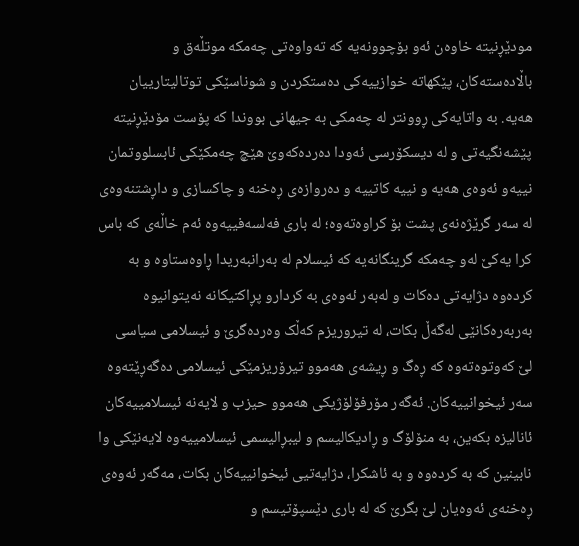مودێڕنیتە خاوەن ئەو بۆچوونەیە کە تەواوەتی چەمکە موتڵەق و باڵادەستەکان، پێکهاتە خوازییەکی دەستکردن و شوناسێکی توتالیتارییان هەیە. بە واتایەکی ڕوونتر لە چەمکی بە جیهانی بووندا کە پۆست مۆدێڕنیتە پێشەنگیەتی و لە دیسکۆرسی ئەودا دەردەکەوێ هێچ چەمکێکی ئابسلووتمان نییەو ئەوەی هەیە و نییە کاتییە و دەروازەی ڕەخنە و چاکسازی و داڕشتنەوەی لە سەر گرێژەنەی پشت بۆ کراوەتەوە؛ لە باری فەلسەفییەوە ئەم خاڵەی کە باس کرا یەکێ لەو چەمکە گرینگانەیە کە ئیسلام لە بەرانبەریدا ڕاوەستاوە و بە کردەوە دژایەتی دەکات و لەبەر ئەوەی بە کردارو پڕاکتیکانە نەیتوانیوە بەربەرەکانێی لەگەڵ بکات، لە تیروریزم کەڵک وەردەگرێ و ئیسلامی سیاسی لێ کەوتوەتەوە کە ڕەگ و ڕیشەی هەموو تیرۆریزمێکی ئیسلامی دەگەڕێتەوە سەر ئیخوانییەکان. ئەگەر مۆرفۆلۆژیکی هەموو حیزب و لایەنە ئیسلامییەکان ئانالیزە بکەین، بە منۆلۆگ و ڕادیکالیسم و لیبڕالیسمی ئیسلامییەوە لایەنێکی وا نابینین کە بە کردەوە و بە ئاشکرا، دژایەتیی ئیخوانییەکان بکات، مەگەر ئەوەی ڕەخنەی ئەوەیان لێ بگرێ کە لە باری دێسپۆتیسم و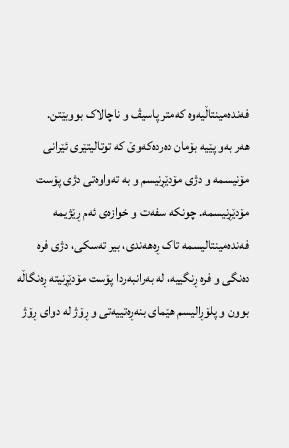فەندەمینتاڵیەوە کەمتر پاسیڤ و ناچالاک بووبێتن.
هەر بەو پێیە بۆمان دەردەکەوێ کە توتالیتێری ئێرانی مۆنیسمە و دژی مۆدێڕنیسم و بە تەواوەتی دژی پۆست مۆدێڕنیسمە. چونکە سفەت و خوازەی ئەم ڕێژیمە فەندەمینتالیسمە تاک ڕەهەندی، بیر تەسکی، دژی فرە دەنگی و فرە ڕنگییە، لە بەرانبەردا پۆست مۆدێڕنیتە ڕەنگاڵە بوون و پلۆڕالیسم هێمای بنەڕەتییەتی و ڕۆژ لە دوای ڕۆژ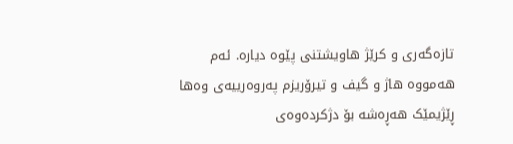تازەگەری و کرێژ هاویشتنی پێوە دیارە. ئەم هەمووە هاژ و گیف و تیرۆریزم پەروەرییەی وەها ڕێژیمێک هەڕەشە بۆ دژکردەوەی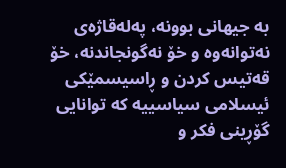بە جیهانی بوونە، پەلەقاژەی نەتوانەوە و خۆ نەگونجاندنە، خۆ قەتیس کردن و ڕاسیسمێکی ئیسلامی سیاسییە کە توانایی گۆڕینی فکر و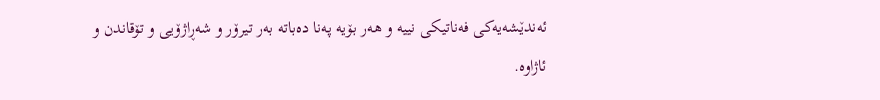ئەندێشەیەکی فەناتیکی نییە و هەر بۆیە پەنا دەباتە بەر تیرۆر و شەڕاژۆیی و تۆقاندن و ئاژاوە.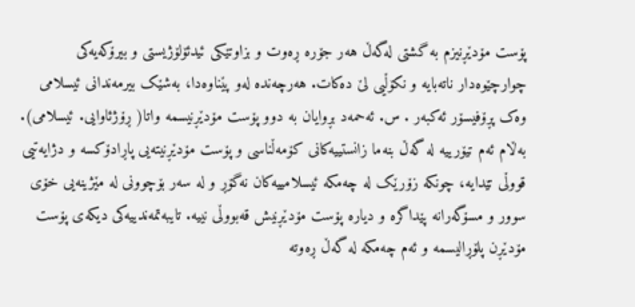پۆست مۆدێڕنیزم بە گشتی لەگەڵ هەر جۆرە ڕەوت و بزاوتێکی ئیدئۆلۆژیستی و بیرۆکەیەکی چوارچێوەدار ناتەبایە و نکۆڵیی لێ دەکات. هەرچەندە لەو پێناوەدا، بەشێک بیرمەندانی ئیسلامی وەک پڕۆفیسۆر ئەکبەر . س. ئەحمەد بڕوایان بە دوو پۆست مۆدێڕنیسمە واتا( ڕۆژئاوایی. ئیسلامی). بەڵام ئەم تیۆرییە لە گەڵ بنەما زانستییەکانی کۆمەڵناسی و پۆست مۆدێڕنیتەیی پاڕادۆکسە و دژایەتیی قووڵی تێدایە، چونکە زۆرێک لە چەمکە ئیسلامییەکان نەگۆڕ و لە سەر بۆچوونی لە مێژینەیی خۆی سوور و مسۆگەرانە پێداگرە و دیارە پۆست مۆدێڕنیش قەبووڵی نییە. تایبەتمەندییەکی دیکەی پۆست مۆدێڕن پلۆڕالیسمە و ئەم چەمکە لە گەڵ ڕەوتە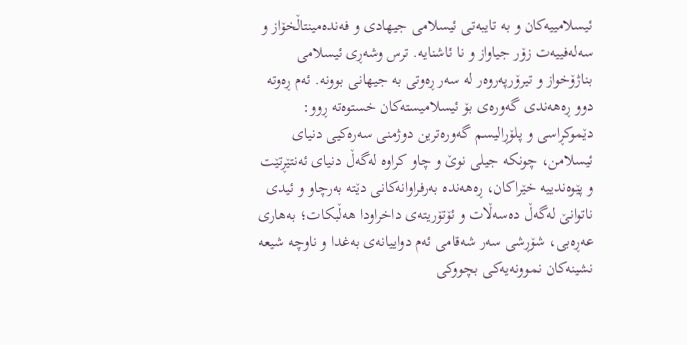ئیسلامییەکان و بە تایبەتی ئیسلامی جیهادی و فەندەمینتاڵخۆاز و سەلەفییەت زۆر جیاواز و نا ئاشنایە. ترس وشەڕی ئیسلامی بناژۆخواز و تیرۆرپەروەر لە سەر ڕەوتی بە جیهانی بوونە. ئەم ڕەوتە دوو ڕەهەندی گەورەی بۆ ئیسلامیستەکان خستوەتە ڕوو:
دێموکڕاسی و پلۆڕالیسم گەورەترین دوژمنی سەرەکیی دنیای ئیسلامن، چونکە جیلی نوێ و چاو کراوە لەگەڵ دنیای ئەنتێڕتێت و پێوەندییە خێراکان، ڕەهەندە بەرفراوانەکانی دێتە بەرچاو و ئیدی ناتوانێ لەگەڵ دەسەڵات و ئۆتۆریتەی داخراودا هەڵبکات؛ بەهاری عەڕەبی، شۆڕشی سەر شەقامی ئەم دواییانەی بەغدا و ناوچە شیعە نشینەکان نموونەیەکی بچووکی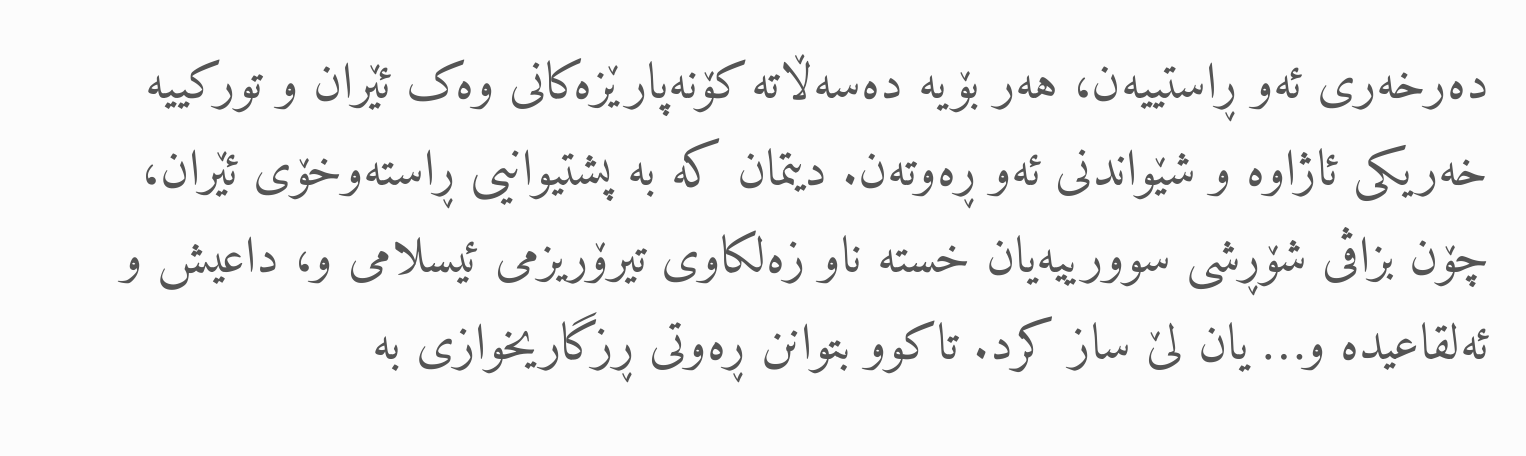دەرخەری ئەو ڕاستییەن، هەر بۆیە دەسەڵاتە کۆنەپارێزەکانی وەک ئێران و تورکییە خەریکی ئاژاوە و شێواندنی ئەو ڕەوتەن. دیتمان کە بە پشتیوانیی ڕاستەوخۆی ئێران، چۆن بزاڤی شۆڕشی سوورییەیان خستە ناو زەلکاوی تیرۆریزمی ئیسلامی و، داعیش و ئەلقاعیدە و… یان لێ ساز کرد. تاکوو بتوانن ڕەوتی ڕزگاریخوازی بە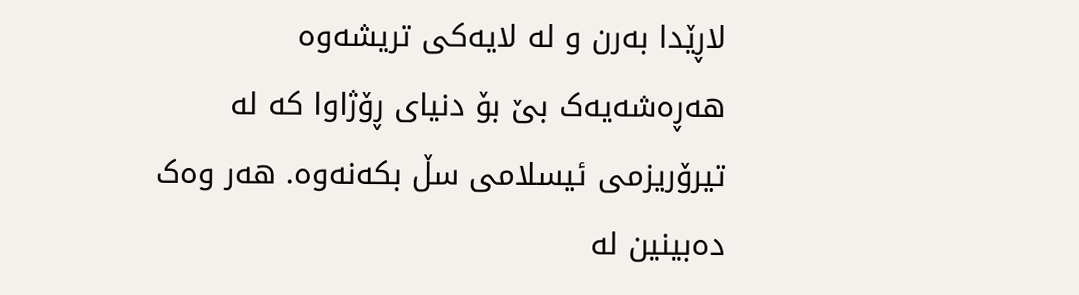لاڕێدا بەرن و لە لایەکی تریشەوە هەڕەشەیەک بێ بۆ دنیای ڕۆژاوا کە لە تیرۆریزمی ئیسلامی سڵ بکەنەوە. هەر وەک دەبینین لە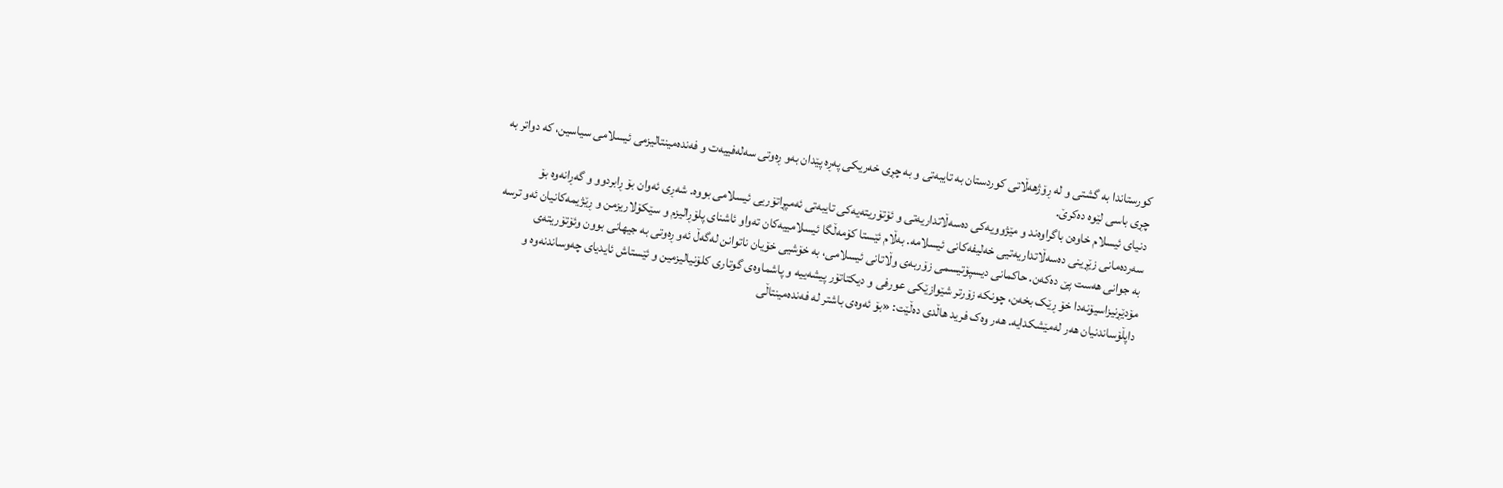کورستاندا بە گشتی و لە ڕۆژهەڵاتی کوردستان بە تایبەتی و بە چڕی خەریکی پەڕە پێدان بەو ڕەوتی سەلەفییەت و فەندەمینتالیزمی ئیسلامی سیاسین، کە دواتر بە چڕی باسی لێوە دەکرێ.
دنیای ئیسلام خاوەن باگراوەند و مێژوویەکی دەسەڵاتداریەتی و ئۆتۆریتەیەکی تایبەتی ئەمپڕاتۆریی ئیسلامی بووە. شەڕی ئەوان بۆ ڕابردوو و گەڕانەوە بۆ سەردەمانی زێڕینی دەسەڵاتداریەتیی خەلیفەکانی ئیسلامە. بەڵام ئێستا کۆمەڵگا ئیسلامییەکان تەواو ئاشنای پلۆڕالیزم و سێکۆلاریزمن و ڕێژیمەکانیان ئەو ترسە بە جوانی هەست پێ دەکەن. حاکمانی دیسپۆتیسمی زۆربەی وڵاتانی ئیسلامی، بە خۆشیی خۆیان ناتوانن لەگەڵ ئەو ڕەوتی بە جیهانی بوون وئۆتۆریتەی مۆدێڕنیزاسیۆنەدا خۆ ڕێک بخەن، چونکە زۆرتر شێوازێکی عورفی و دیکتاتۆر پیشەییە و پاشماوەی گوتاری کلۆنیالیزمین و ئێستاش ئایدیای چەوساندنەوە و داپڵۆساندنیان هەر لەمێشکدایە. هەر وەک فرید هاڵدی دەڵێت: «بۆ ئەوەی باشتر لە فەندەمینتاڵی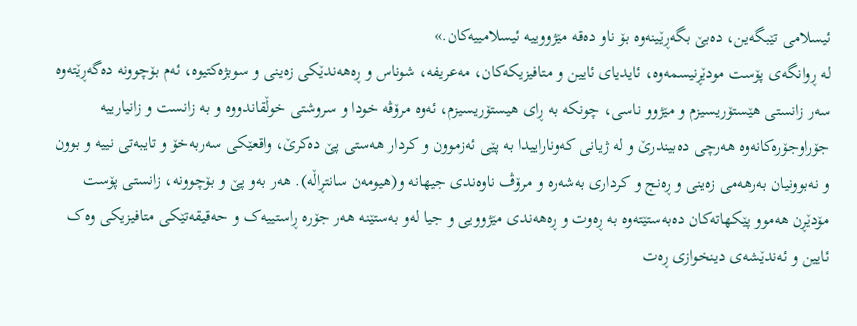ئیسلامی تێبگەین، دەبێ بگەڕێینەوە بۆ ناو دەقە مێژووییە ئیسلامییەکان.»
لە ڕوانگەی پۆست مودێڕنیسمەوە، ئایدیای ئایین و متافیزیکەکان، مەعریفە، شوناس و ڕەهەندێکی زەینی و سوبژەکتیوە، ئەم بۆچوونە دەگەڕێتەوە سەر زانستی هێستۆریسیزم و مێژوو ناسی، چونکە بە ڕای هیستۆریسیزم، ئەوە مرۆڤە خودا و سروشتی خوڵقاندووە و بە زانست و زانیارییە جۆراوجۆرەکانەوە هەرچی دەبیندرێ و لە ژیانی کەوناراییدا بە پێی ئەزموون و کردار هەستی پێ دەکرێ، واقعێکی سەربەخۆ و تایبەتی نییە و بوون و نەبوونیان بەرهەمی زەینی و ڕەنج و کرداری بەشەرە و مرۆڤ ناوەندی جیهانە و(هیومەن سانتڕاڵە). هەر بەو پێ و بۆچوونە، زانستی پۆست مۆدێڕن هەموو پێکهاتەکان دەبەستێتەوە بە ڕەوت و ڕەهەندی مێژوویی و جیا لەو بەستێنە هەر جۆرە ڕاستییەک و حەقیقەتێکی متافیزیکی وەک ئایین و ئەندێشەی دینخوازی ڕەت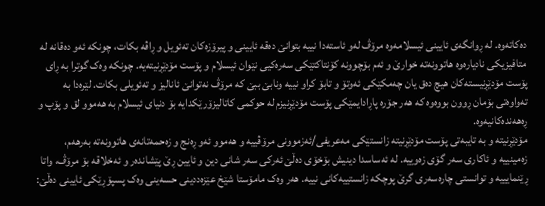دەکاتەوە. لە ڕوانگەی ئایینی ئیسلامەوە مرۆڤ لەو ئاستەدا نییە بتوانێ دەقە ئایینی و پیرۆزەکان تەئویل و ڕاڤە بکات، چونکە ئەو دەقانە لە متافیزیکی نادیارەوە هاتوونەتە خوارێ و ئەم بۆچوونە کۆنتاکتێکی سەرەکیی نێوان ئیسلام و پۆست مۆدێڕنیتەیە. چونکە وەک گوترا بە ڕای پۆست مۆدێڕنیستەکان هیچ دەق یان چەمکێکی ئەوتۆ و تابۆ کراو نییە ونابێ ببێ کە مرۆڤ نەتوانێ ئانالیز و تەئویلی بکات. لێرەدا بە تەواوەتی بۆمان ڕوون بووەوە کە هەر جۆرە پاڕادایمێکی پۆست مۆدێڕنیزم لە حوکمی کاتالیزۆرێکدایە بۆ دنیای ئیسلام بە هەموو لق و پۆپ و ڕەهەندەکانیەوە.
مۆدێڕنیتە و بە تایبەتی پۆست مۆدێڕنیتە زانستێکی مەعریفی/ئەزموونی مرۆڤییە و هەموو ئەو ڕەنج و زەحمەتانەی هاتوونەتە بەرهەم، زەمینییە و ئاکاری سەر گۆی زەوییە. لە ئەساسدا دینیش بۆخۆی دەڵێ ئەرکی سەر شانی دین و ئایین ڕێ پێشاندەر و ئەخلاقە بۆ مرۆڤ، واتا ڕێنمایییە و توانستی چارەسەری گرێ پوچکە زانستییەکانی نییە. هەر وەک مامۆستا شێخ عێزەددینی حسەینی وەک پسپۆڕێکی ئایینی دەڵێ: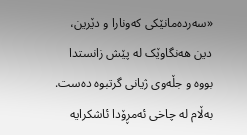«سەردەمانێکی کەونارا و دێرین، دین هەنگاوێک لە پێش زانستدا بووە و جڵەوی ژیانی گرتبوە دەست. بەڵام لە چاخی ئەمڕۆدا ئاشکرایە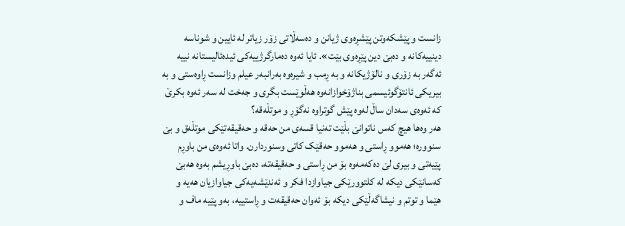زانست و پێشکەوتن پێشڕەوی ژیانن و دەسەڵاتی زۆر زیاتر لە ئایین و شوناسە دینییەکانە و دەبێ دین پێڕەوی بێت». ئایا ئەوە دەمارگرژییەکی ئیدەئالیستانە نییە ئەگەر بە زۆری و نالۆژیکانە و بە ڕمب و شیرەوە بەرانبەر عیلم وزانست ڕاوەستی و بە بیریکی ئانتۆگوئیسمی بناژۆخوازانەوە هەڵوێست بگری و جەخت لە سەر ئەوە بکرێ کە ئەوەی سەدان ساڵ لەوە پێش گوتراوە نەگۆڕ و موتڵەقە؟
هەر وەها هیچ کەس ناتوانێ بڵێت تەنیا قسەی من حەقە و حەقیقەتێکی موتڵەق و بێ سنوورە؛ هەموو ڕاستی و هەموو حەقێک کاتی وسنوردارن. واتا ئەوەی من باوڕم پێیەتی و بیری لێ دەکەمەوە بۆ من ڕاستی و حەقیقەتە، دەبێ باوڕیشم بەوە هەبێ کەسانێکی دیکە لە کلتوورێکی جیاوازدا فکر و ئەندێشەیەکی جیاوازیان هەیە و هێما و توتم و نیشاگەڵێکی دیکە بۆ ئەوان حەقیقەت و ڕاستییە، بەو پێیە ماف و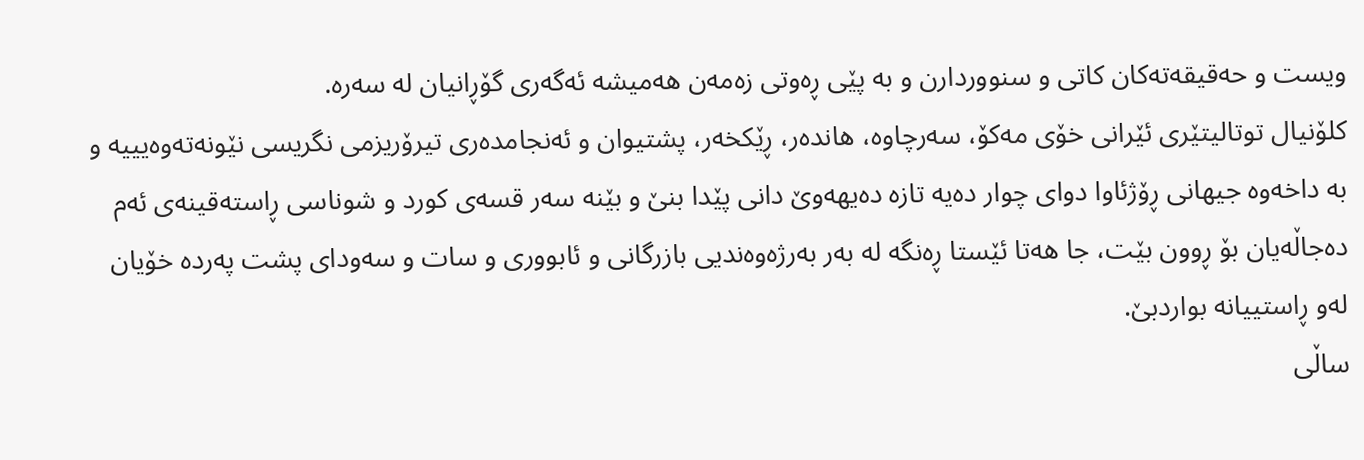ویست و حەقیقەتەکان کاتی و سنووردارن و بە پێی ڕەوتی زەمەن هەمیشە ئەگەری گۆڕانیان لە سەرە.
کلۆنیال توتالیتێری ئێرانی خۆی مەکۆ، سەرچاوە، هاندەر، ڕێکخەر، پشتیوان و ئەنجامدەری تیرۆریزمی نگریسی نێونەتەوەیییە و بە داخەوە جیهانی ڕۆژئاوا دوای چوار دەیە تازە دەیهەوێ دانی پێدا بنێ و بێنە سەر قسەی کورد و شوناسی ڕاستەقینەی ئەم دەجاڵەیان بۆ ڕوون بێت، جا هەتا ئێستا ڕەنگە لە بەر بەرژەوەندیی بازرگانی و ئابووری و سات و سەودای پشت پەردە خۆیان لەو ڕاستییانە بواردبێ.
ساڵی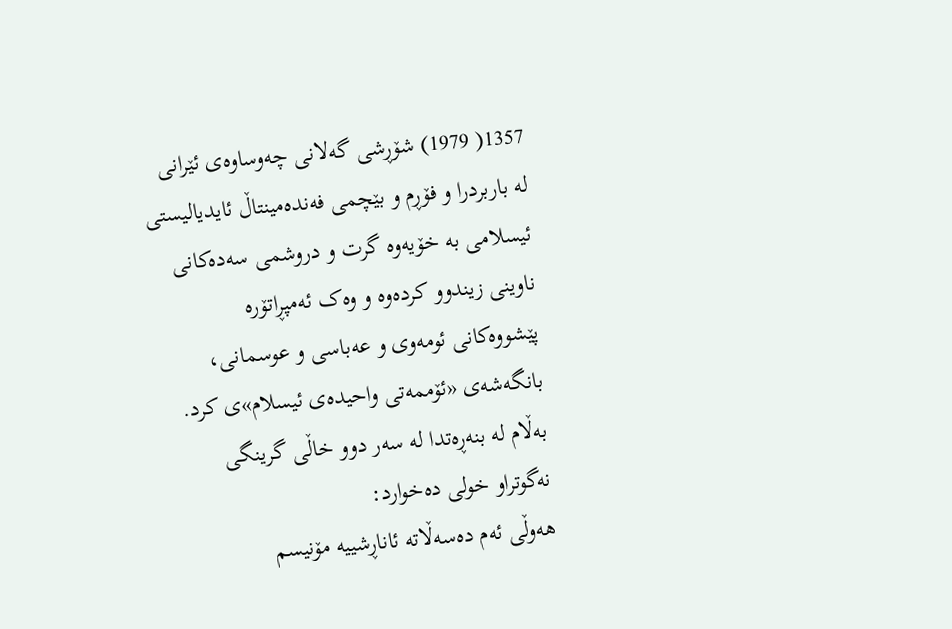1357( 1979) شۆڕشی گەلانی چەوساوەی ئێرانی لە باربردرا و فۆڕم و بێچمی فەندەمینتاڵ ئایدیالیستی ئیسلامی بە خۆیەوە گرت و دروشمی سەدەکانی ناوینی زیندوو کردەوە و وەک ئەمپڕاتۆرە پێشووەکانی ئومەوی و عەباسی و عوسمانی، بانگەشەی «ئۆممەتی واحیدەی ئیسلام»ی کرد. بەڵام لە بنەڕەتدا لە سەر دوو خاڵی گرینگی نەگوتراو خولی دەخوارد:
هەوڵی ئەم دەسەڵاتە ئاناڕشییە مۆنیسم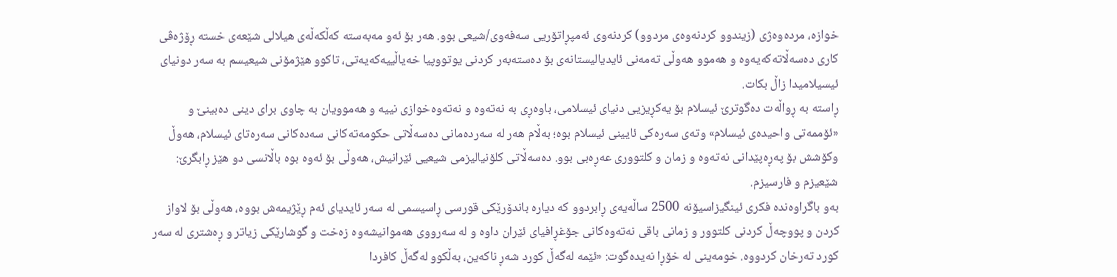خوازە، مردەوەژی (زیندوو کردنەوەی مردوو) کردنەوی ئەمپڕاتۆریی سەفەوی/شیعی بوو. هەر بۆ ئەو مەبەستە کەڵکەڵەی هیلالی شێعەی خستە ڕۆژەڤی کاری دەسەڵاتەکەیەوە و هەموو هەوڵی تەمەنی ئایدیالیستانەی بۆ دەستەبەر کردنی یوتووپیا خەیاڵییەکەیەتی، تاکوو هێژمۆنی شیعیسم بە سەر دونیای ئیسیلامیدا زاڵ بکات.
ڕاستە بە ڕواڵەت دەگوترێ ئیسلام بۆ یەکڕیزیی دنیای ئیسلامی، باوەڕی بە نەتەوە و نەتەوەخوازی نییە و هەموویان بە چاوی برای دینی دەبینێ و «ئۆممەتی واحیدەی ئیسلام» وتەی سەرەکی ئایینی ئیسلام بوە؛ بەڵام هەر لە سەردەمانی دەسەڵاتی حکومەتەکانی سەدەکانی سەرەتای ئیسلام، هەوڵ وکۆشش بۆ پەڕەپێدانی نەتەوە و زمان و کلتووری عەڕەبی بوو. دەسەڵاتی کلۆنیالیزمی شیعیی ئێرانیش، هەوڵی بۆ ئەوە بوە باڵانسی دو هێز ڕابگرێ: شێعیزم و فارسیزم.
بەو باگراوەندە فکری ئینگیزاسیۆنە 2500 ساڵەیەی ڕابردوو کە دیارە باندۆرێکی قورسی ڕاسیسمی لە سەر ئایدیای ئەم ڕێژیمەش بووە، هەوڵی بۆ لاواز کردن و پووچەڵ کردنی کلتوور و زمانی باقی نەتەوەکانی جۆغڕافیای ئێران داوە و لە سەرووی هەموانیشەوە زەخت و گوشارێکی زیاتر و ڕەشتری لە سەر کورد تەرخان کردووە. خومەینی لە خۆڕا نەیدەگوت: «ئێمە لەگەڵ کورد شەڕ ناکەین، بەڵکوو لەگەڵ کافردا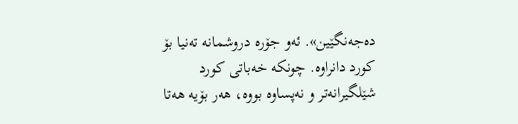دەجەنگێین». ئەو جۆرە دروشمانە تەنیا بۆ کورد دانراوە. چونکە خەباتی کورد شێلگیرانەتر و نەپساوە بووە، هەر بۆیە هەتا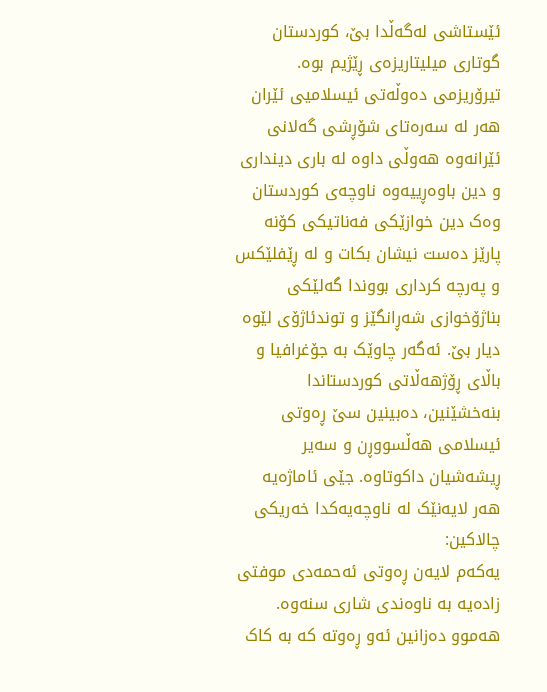ئێستاشی لەگەڵدا بێ، کوردستان گوتاری میلیتاریزەی ڕێژیم بوە.
تیرۆریزمی دەوڵەتی ئیسلامیی ئێران هەر لە سەرەتای شۆڕشی گەلانی ئێرانەوە هەوڵی داوە لە باری دینداری و دین باوەڕییەوە ناوچەی کوردستان وەک دین خوازێکی فەناتیکی کۆنە پارێز دەست نیشان بکات و لە ڕێفلێکس و پەرچە کرداری بووندا گەلێکی بناژۆخوازی شەڕانگێز و توندئاژۆی لێوە دیار بێ. ئەگەر چاوێک بە جۆغرافیا و باڵای ڕۆژهەڵاتی کوردستاندا بنەخشێنین، دەبینین سێ ڕەوتی ئیسلامی هەڵسووڕن و سەیر ڕیشەشیان داکوتاوە. جێی ئاماژەیە هەر لایەنێک لە ناوچەیەکدا خەریکی چالاکین:
یەکەم لایەن ڕەوتی ئەحمەدی موفتی زادەیە بە ناوەندی شاری سنەوە. هەموو دەزانین ئەو ڕەوتە کە بە کاک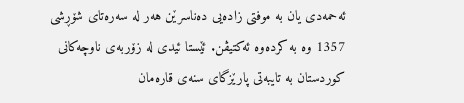ئەحمەدی یان بە موفتی زادەیی دەناسرێن هەر لە سەرەتای شۆڕشی 1357 وە بە کردەوە ئەکتیڤن. ئێستا ئیدی لە زۆربەی ناوچەکانی کوردستان بە تایبەتی پارێزگای سنەی قارەمان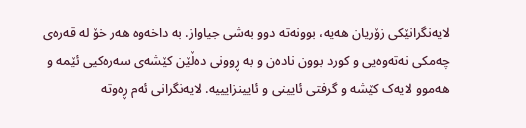لایەنگرانێکی زۆریان هەیە، بوونەتە دوو بەشی جیاواز. بە داخەوە هەر خۆ لە قەرەی چەمکی نەتەوەیی و کورد بوون نادەن و بە ڕوونی دەڵێن کێشەی سەرەکیی ئێمە و هەموو لایەک کێشە و گرفتی ئایینی و ئایینزایییە. لایەنگرانی ئەم ڕەوتە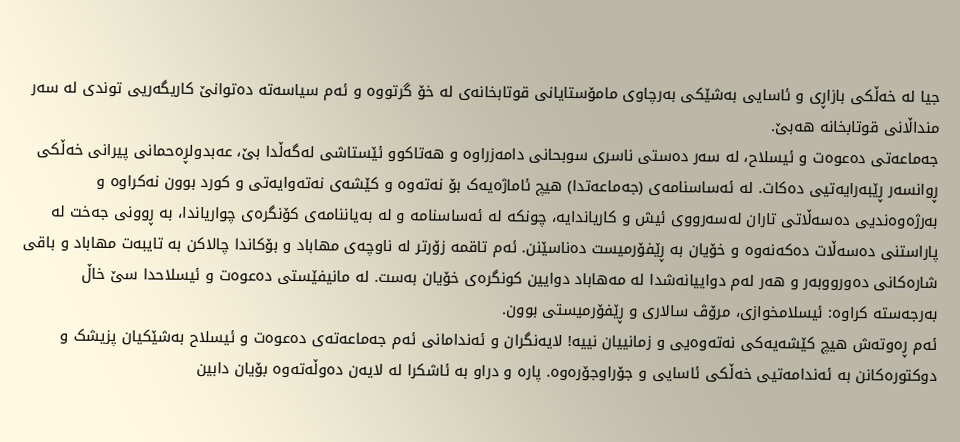جیا لە خەڵکی بازاڕی و ئاسایی بەشێکی بەرچاوی مامۆستایانی قوتابخانەی لە خۆ گرتووە و ئەم سیاسەتە دەتوانێ کاریگەریی توندی لە سەر منداڵانی قوتابخانە هەبێ.
جەماعەتی دەعوەت و ئیسلاح، لە سەر دەستی ناسری سوبحانی دامەزراوە و هەتاکوو ئێستاشی لەگەڵدا بێ، عەبدولڕەحمانی پیرانی خەڵکی ڕوانسەر ڕێبەرایەتیی دەکات. لە ئەساسنامەی (جەماعەتدا) هیچ ئاماژەیەک بۆ نەتەوە و کێشەی نەتەوایەتی و کورد بوون نەکراوە و بەرژەوەندیی دەسەڵاتی تاران لەسەرووی ئیش و کاریاندایە، چونکە لە ئەساسنامە و لە بەیاننامەی کۆنگرەی چواریاندا، بە ڕوونی جەخت لە پاراستنی دەسەڵات دەکەنەوە و خۆیان بە ڕێفۆرمیست دەناسێنن. ئەم تاقمە زۆرتر لە ناوچەی مهاباد و بۆکاندا چالاکن بە تایبەت مهاباد و باقی شارەکانی دەورووبەر و هەر لەم دواییانەشدا لە مەهاباد دوایین کونگرەی خۆیان بەست. لە مانیفێستی دەعوەت و ئیسلاحدا سێ خاڵ بەرجەستە کراوە: ئیسلامخوازی، مرۆڤ سالاری و ڕێفۆرمیستی بوون.
ئەم ڕەوتەش هیچ کێشەیەکی نەتەوەیی و زمانییان نییە! لایەنگران و ئەندامانی ئەم جەماعەتەی دەعوەت و ئیسلاح بەشێکیان پزیشک و دوکتورەکانن بە ئەندامەتیی خەڵکی ئاسایی و جۆراوجۆرەوە. پارە و دراو بە ئاشکرا لە لایەن دەوڵەتەوە بۆیان دابین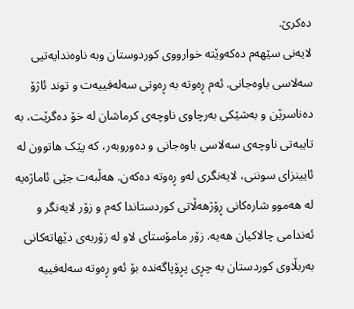دەکرێ.
لایەنی سێهەم دەکەوێتە خوارووی کوردوستان وبە ناوەندایەتیی سەلاسی باوەجانی. ئەم ڕەوتە بە ڕەوتی سەلەفییەت و توند ئاژۆ دەناسرێن و بەشێکی بەرچاوی ناوچەی کرماشان لە خۆ دەگرێت، بە تایبەتی ناوچەی سەلاسی باوەجانی و دەوروبەر، کە پێک هاتوون لە ئایینزای سوننی، لایەنگری لەو ڕەوتە دەکەن. هەڵبەت جێی ئاماژەیە لە هەموو شارەکانی ڕۆژهەڵاتی کوردستاندا کەم و زۆر لایەنگر و ئەندامی چالاکیان هەیە. زۆر مامۆستای لاو لە زۆربەی دێهاتەکانی بەربڵاوی کوردستان بە چڕی پڕۆپاگەندە بۆ ئەو ڕەوتە سەلەفییە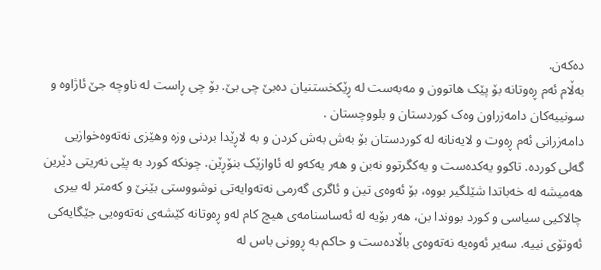دەکەن.
بەڵام ئەم ڕەوتانە بۆ پێک هاتوون و مەبەست لە ڕێکخستنیان دەبێ چی بێ. بۆ چی ڕاست لە ناوچە جێ ئاژاوە و سونییەکان دامەزراون وەک کوردستان و بلووچستان .
دامەزرانی ئەم ڕەوت و لایەنانە لە کوردستان بۆ بەش بەش کردن و بە لاڕێدا بردنی وزە وهێزی نەتەوەخوازیی گەلی کوردە. تاکوو یەکدەست و یەکگرتوو نەبن و هەر یەکەو لە ئاوازێک بنۆڕێن. چونکە کورد بە پێی نەریتی دێرین هەمیشە لە خەباتدا شێلگیر بووە، بۆ ئەوەی تین و ئاگری گەرمی نەتەوایەتی نوشووستی بێنێ و کەمتر لە بیری چالاکیی سیاسی و کورد بووندا بن، هەر بۆیە لە ئەساسنامەی هیچ کام لەو ڕەوتانە کێشەی نەتەوەیی جێگایەکی ئەوتۆی نییە. سەیر ئەوەیە نەتەوەی باڵادەست و حاکم بە ڕوونی باس لە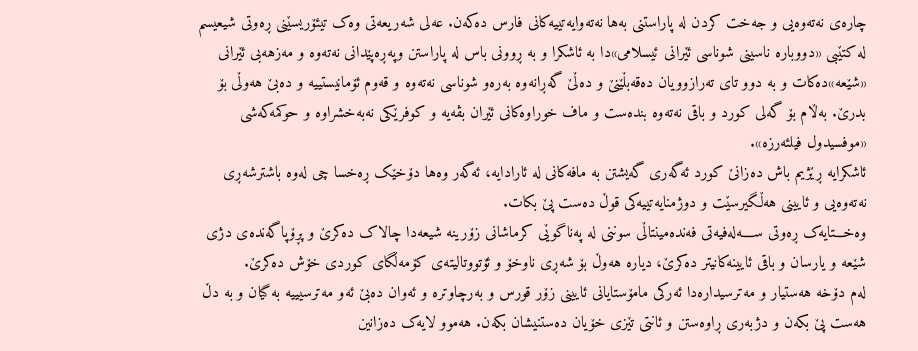چارەی نەتەوەیی و جەخت کردن لە پاراستنی بەها نەتەوایەتییەکانی فارس دەکەن. عەلی شەریعەتی وەک تیئۆریسێنی ڕەوتی شیعیسم لە کتێبی «دووبارە ناسینی شوناسی ئێرانی ئیسلامی»دا بە ئاشکرا و بە ڕوونی باس لە پاراستن وپەڕەپێدانی نەتەوە و مەزهەبی ئێرانی «شێعە»دەکات و بە دوو تای تەرازوویان دەقەبڵێنێ و دەڵێ گەڕانەوە بەرەو شوناسی نەتەوە و قەوم ئۆمانیستییە و دەبێ هەوڵی بۆ بدرێ. بەڵام بۆ گەلی کورد و باقی نەتەوە بندەست و ماف خوراوەکانی ئێران بڤەیە و کوفرێکی نەبەخشراوە و حوکمەکەشی «موفسیدول فیلئەرزە».
ئاشکرایە ڕێژیم باش دەزانێ کورد ئەگەری گەیشتن بە مافەکانی لە ئارادایە، ئەگەر وەها دۆخێک ڕەخسا چی لەوە باشترشەڕی نەتەوەیی و ئایینی هەڵگیرسێت و دوژمنایەتییەکی قوڵ دەست پێ بکات.
وەخـــتایەک ڕەوتی ســــەلەفیەتی فەندەمینتاڵی سوننی لە پەناگوێی کرماشانی زۆرینە شیعەدا چالاک دەکرێ و پڕۆپاگەندەی دژی شێعە و یارسان و باقی ئایینەکانیتر دەکرێ، دیارە هەوڵ بۆ شەڕی ناوخۆ و ئۆتووتالیتەی کۆمەڵگای کوردی خۆش دەکرێ.
لەم دۆخە هەستیار و مەترسیدارەدا ئەرکی مامۆستایانی ئایینی زۆر قورس و بەرچاوترە و ئەوان دەبێ ئەو مەترسیییە بە گیان و بە دڵ هەست پێ بکەن و دژبەری ڕاوەستن و ئانتی تێزی خۆیان دەستنیشان بکەن. هەموو لایەک دەزانین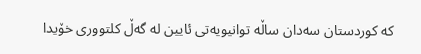کە کوردستان سەدان ساڵە توانیویەتی ئایین لە گەڵ کلتووری خۆیدا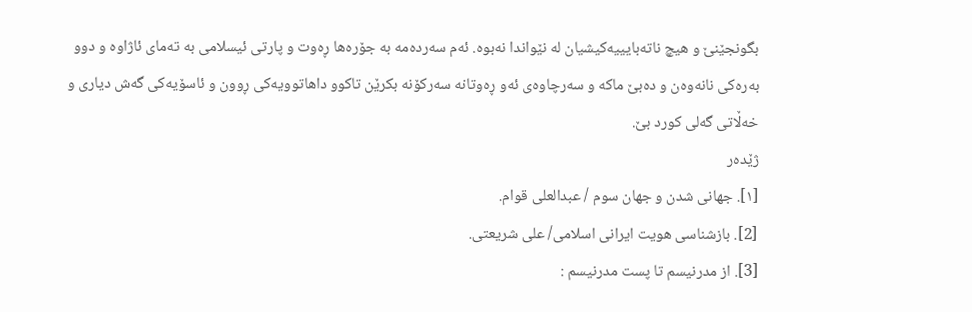بگونجێنێ و هیچ ناتەبایییەکیشیان لە نێواندا نەبوە. ئەم سەردەمە بە جۆرەها ڕەوت و پارتی ئیسلامی بە تەمای ئاژاوە و دوو بەرەکی نانەوەن و دەبێ ماکە و سەرچاوەی ئەو ڕەوتانە سەرکۆنە بکرێن تاکوو داهاتوویەکی ڕوون و ئاسۆیەکی گەش دیاری و خەڵاتی گەلی کورد بێ.
ژێدەر
[١]. جهانی شدن و جهان سوم / عبدالعلی قوام.
[2]. بازشناسی هویت ایرانی اسلامی/ علی شریعتی.
[3]. از مدرنیسم تا پست مدرنیسم :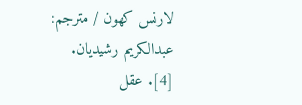لارنس کهون / مترجم: عبدالکریم رشیدیان.
[4]. عقل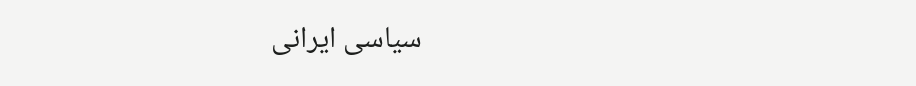سیاسی ایرانی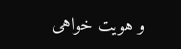و هویت خواهی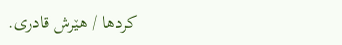کردها / هێرش قادری.